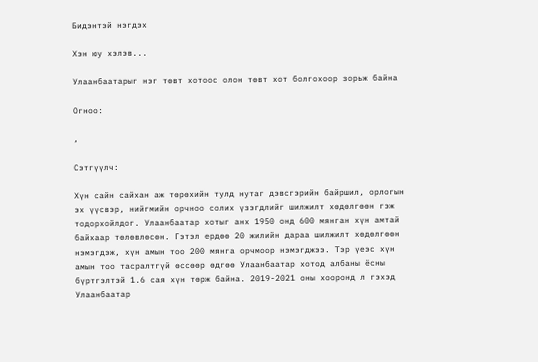Бидэнтэй нэгдэх

Хэн юу хэлэв...

Улаанбаатарыг нэг төвт хотоос олон төвт хот болгохоор зорьж байна

Огноо:

,

Сэтгүүлч:

Хүн сайн сайхан аж төрөхийн тулд нутаг дэвсгэрийн байршил, орлогын эх үүсвэр, нийгмийн орчноо солих үзэгдлийг шилжилт хөдөлгөөн гэж тодорхойлдог. Улаанбаатар хотыг анх 1950 онд 600 мянган хүн амтай байхаар төлөвлөсөн. Гэтэл ердөө 20 жилийн дараа шилжилт хөдөлгөөн нэмэгдэж, хүн амын тоо 200 мянга орчмоор нэмэгджээ. Тэр үеэс хүн амын тоо тасралтгүй өссөөр өдгөө Улаанбаатар хотод албаны ёсны бүртгэлтэй 1.6 сая хүн төрж байна. 2019-2021 оны хооронд л гэхэд Улаанбаатар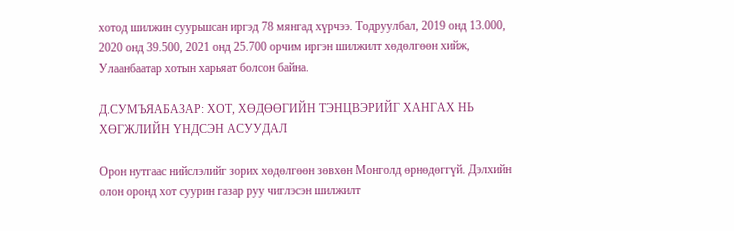хотод шилжин суурьшсан иргэд 78 мянгад хүрчээ. Тодруулбал, 2019 онд 13.000, 2020 онд 39.500, 2021 онд 25.700 орчим иргэн шилжилт хөдөлгөөн хийж, Улаанбаатар хотын харьяат болсон байна.

Д.СУМЪЯАБАЗАР: ХОТ, ХӨДӨӨГИЙН ТЭНЦВЭРИЙГ ХАНГАХ НЬ ХӨГЖЛИЙН ҮНДСЭН АСУУДАЛ

Орон нутгаас нийслэлийг зорих хөдөлгөөн зөвхөн Монголд өрнөдөггүй. Дэлхийн олон оронд хот суурин газар руу чиглэсэн шилжилт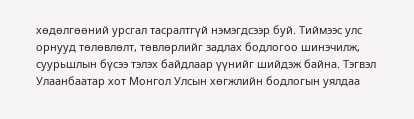хөдөлгөөний урсгал тасралтгүй нэмэгдсээр буй. Тиймээс улс орнууд төлөвлөлт, төвлөрлийг задлах бодлогоо шинэчилж, суурьшлын бүсээ тэлэх байдлаар үүнийг шийдэж байна. Тэгвэл Улаанбаатар хот Монгол Улсын хөгжлийн бодлогын уялдаа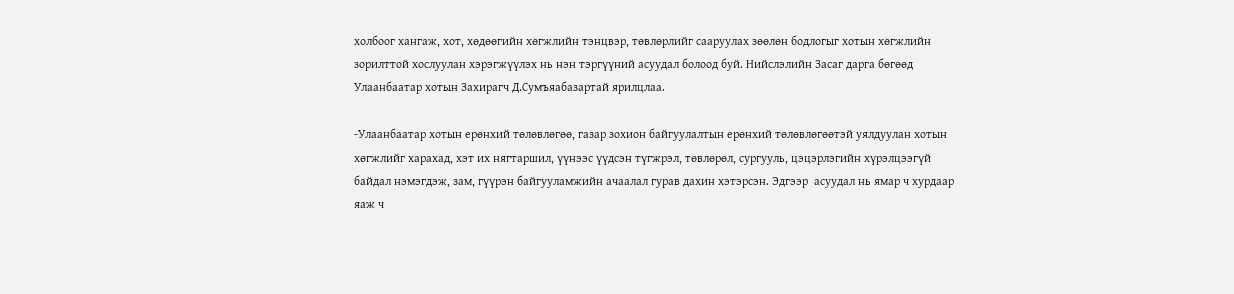холбоог хангаж, хот, хөдөөгийн хөгжлийн тэнцвэр, төвлөрлийг сааруулах зөөлөн бодлогыг хотын хөгжлийн зорилттой хослуулан хэрэгжүүлэх нь нэн тэргүүний асуудал болоод буй. Нийслэлийн Засаг дарга бөгөөд Улаанбаатар хотын Захирагч Д.Сумъяабазартай ярилцлаа.

-Улаанбаатар хотын ерөнхий төлөвлөгөө, газар зохион байгуулалтын ерөнхий төлөвлөгөөтэй уялдуулан хотын хөгжлийг харахад, хэт их нягтаршил, үүнээс үүдсэн түгжрэл, төвлөрөл, сургууль, цэцэрлэгийн хүрэлцээгүй байдал нэмэгдэж, зам, гүүрэн байгууламжийн ачаалал гурав дахин хэтэрсэн. Эдгээр  асуудал нь ямар ч хурдаар яаж ч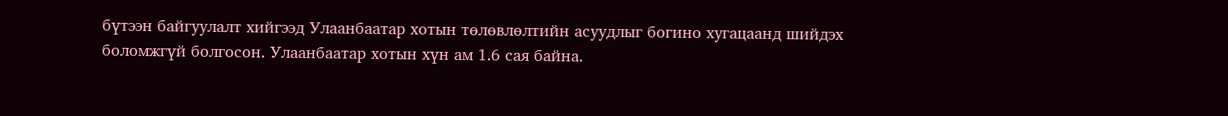бүтээн байгуулалт хийгээд Улаанбаатар хотын төлөвлөлтийн асуудлыг богино хугацаанд шийдэх боломжгүй болгосон. Улаанбаатар хотын хүн ам 1.6 сая байна.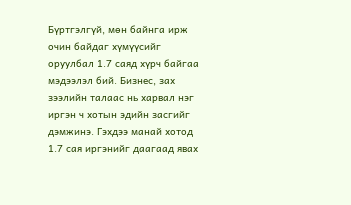Бүртгэлгүй, мөн байнга ирж очин байдаг хүмүүсийг оруулбал 1.7 саяд хүрч байгаа мэдээлэл бий. Бизнес, зах зээлийн талаас нь харвал нэг иргэн ч хотын эдийн засгийг дэмжинэ. Гэхдээ манай хотод 1.7 сая иргэнийг даагаад явах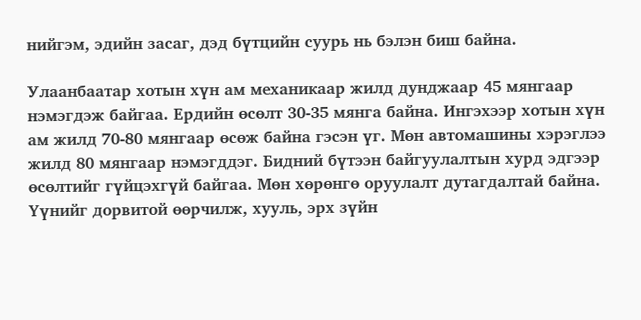нийгэм, эдийн засаг, дэд бүтцийн суурь нь бэлэн биш байна.

Улаанбаатар хотын хүн ам механикаар жилд дунджаар 45 мянгаар нэмэгдэж байгаа. Ердийн өсөлт 30-35 мянга байна. Ингэхээр хотын хүн ам жилд 70-80 мянгаар өсөж байна гэсэн үг. Мөн автомашины хэрэглээ жилд 80 мянгаар нэмэгддэг. Бидний бүтээн байгуулалтын хурд эдгээр өсөлтийг гүйцэхгүй байгаа. Мөн хөрөнгө оруулалт дутагдалтай байна. Үүнийг дорвитой өөрчилж, хууль, эрх зүйн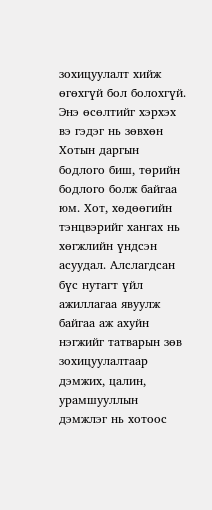зохицуулалт хийж өгөхгүй бол болохгүй. Энэ өсөлтийг хэрхэх вэ гэдэг нь зөвхөн Хотын даргын бодлого биш, төрийн бодлого болж байгаа юм. Хот, хөдөөгийн тэнцвэрийг хангах нь хөгжлийн үндсэн асуудал. Алслагдсан бүс нутагт үйл ажиллагаа явуулж байгаа аж ахуйн нэгжийг татварын зөв зохицуулалтаар дэмжих, цалин, урамшууллын дэмжлэг нь хотоос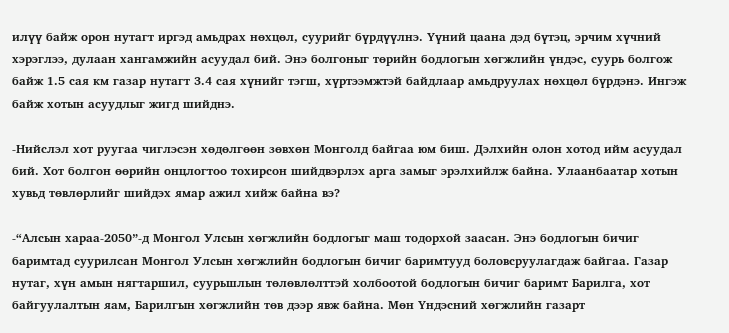илүү байж орон нутагт иргэд амьдрах нөхцөл, суурийг бүрдүүлнэ. Үүний цаана дэд бүтэц, эрчим хүчний хэрэглээ, дулаан хангамжийн асуудал бий. Энэ болгоныг төрийн бодлогын хөгжлийн үндэс, суурь болгож байж 1.5 сая км газар нутагт 3.4 сая хүнийг тэгш, хүртээмжтэй байдлаар амьдруулах нөхцөл бүрдэнэ. Ингэж байж хотын асуудлыг жигд шийднэ.

-Нийслэл хот руугаа чиглэсэн хөдөлгөөн зөвхөн Монголд байгаа юм биш. Дэлхийн олон хотод ийм асуудал бий. Хот болгон өөрийн онцлогтоо тохирсон шийдвэрлэх арга замыг эрэлхийлж байна. Улаанбаатар хотын хувьд төвлөрлийг шийдэх ямар ажил хийж байна вэ?

-“Алсын хараа-2050”-д Монгол Улсын хөгжлийн бодлогыг маш тодорхой заасан. Энэ бодлогын бичиг баримтад суурилсан Монгол Улсын хөгжлийн бодлогын бичиг баримтууд боловсруулагдаж байгаа. Газар нутаг, хүн амын нягтаршил, суурьшлын төлөвлөлттэй холбоотой бодлогын бичиг баримт Барилга, хот байгуулалтын яам, Барилгын хөгжлийн төв дээр явж байна. Мөн Үндэсний хөгжлийн газарт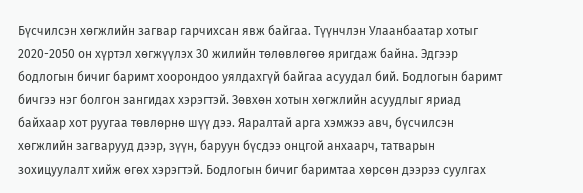Бүсчилсэн хөгжлийн загвар гарчихсан явж байгаа. Түүнчлэн Улаанбаатар хотыг 2020-2050 он хүртэл хөгжүүлэх 30 жилийн төлөвлөгөө яригдаж байна. Эдгээр бодлогын бичиг баримт хоорондоо уялдахгүй байгаа асуудал бий. Бодлогын баримт бичгээ нэг болгон зангидах хэрэгтэй. Зөвхөн хотын хөгжлийн асуудлыг яриад байхаар хот руугаа төвлөрнө шүү дээ. Яаралтай арга хэмжээ авч, бүсчилсэн хөгжлийн загварууд дээр, зүүн, баруун бүсдээ онцгой анхаарч, татварын зохицуулалт хийж өгөх хэрэгтэй. Бодлогын бичиг баримтаа хөрсөн дээрээ суулгах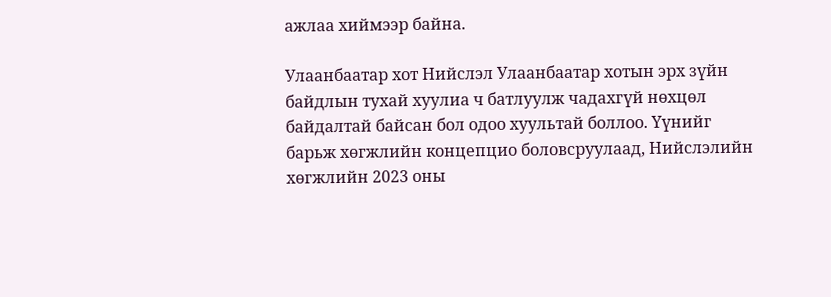ажлаа хиймээр байна.

Улаанбаатар хот Нийслэл Улаанбаатар хотын эрх зүйн байдлын тухай хуулиа ч батлуулж чадахгүй нөхцөл байдалтай байсан бол одоо хуультай боллоо. Үүнийг барьж хөгжлийн концепцио боловсруулаад, Нийслэлийн хөгжлийн 2023 оны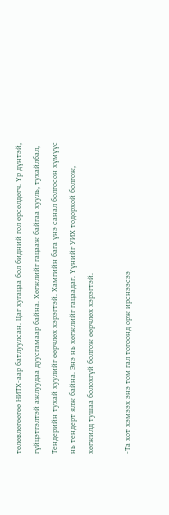төлөвлөгөөгөө НИТХ-аар батлуулсан. Цаг хугацаа бол бидний гол өрсөлдөгч. Үр дүнтэй, гүйцэтгэлтэй ажлуудаа дуусгамаар байна. Хөгжлийг гацааж байгаа хууль, тухайлбал, Тендерийн тухай хуулийг өөрчлөх хэрэгтэй. Хамгийн бага үнэ санал болгосон хүмүүс нь тендерт ялж байна. Энэ нь хөгжлийг гацаадаг. Үүнийг УИХ тодорхой болгож, хөгжилд тушаа болохгүй болгож өөрчлөх хэрэгтэй.

-Та хот хэмээх энэ том гал тогоонд орж ирснээсээ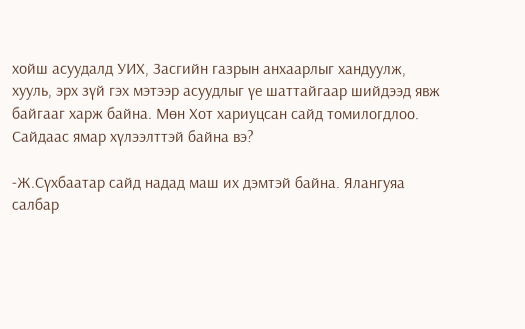хойш асуудалд УИХ, Засгийн газрын анхаарлыг хандуулж, хууль, эрх зүй гэх мэтээр асуудлыг үе шаттайгаар шийдээд явж байгааг харж байна. Мөн Хот хариуцсан сайд томилогдлоо. Сайдаас ямар хүлээлттэй байна вэ?

-Ж.Сүхбаатар сайд надад маш их дэмтэй байна. Ялангуяа салбар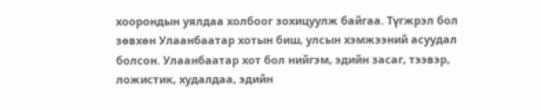хоорондын уялдаа холбоог зохицуулж байгаа. Түгжрэл бол зөвхөн Улаанбаатар хотын биш, улсын хэмжээний асуудал болсон. Улаанбаатар хот бол нийгэм, эдийн засаг, тээвэр, ложистик, худалдаа, эдийн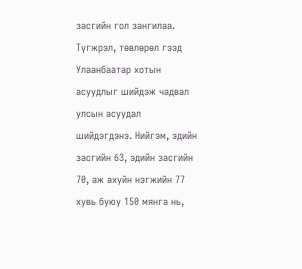засгийн гол зангилаа. Түгжрэл, төвлөрөл гээд Улаанбаатар хотын асуудлыг шийдэж чадвал улсын асуудал шийдэгдэнэ. Нийгэм, эдийн засгийн 63, эдийн засгийн 70, аж ахуйн нэгжийн 77 хувь буюу 150 мянга нь,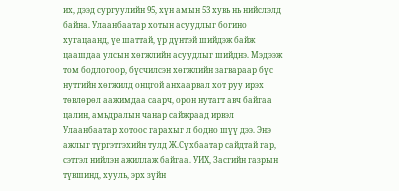их, дээд сургуулийн 95, хүн амын 53 хувь нь нийслэлд байна. Улаанбаатар хотын асуудлыг богино хугацаанд, үе шаттай, үр дүнтэй шийдэж байж цаашдаа улсын хөгжлийн асуудлыг шийднэ. Мэдээж том бодлогоор, бүсчилсэн хөгжлийн загвараар бүс нутгийн хөгжилд онцгой анхаарвал хот руу ирэх төвлөрөл аажимдаа саарч, орон нутагт авч байгаа цалин, амьдралын чанар сайжраад ирвэл Улаанбаатар хотоос гарахыг л бодно шүү дээ. Энэ ажлыг түргэтгэхийн тулд Ж.Сүхбаатар сайдтай гар, сэтгэл нийлэн ажиллаж байгаа. УИХ, Засгийн газрын түвшинд, хууль, эрх зүйн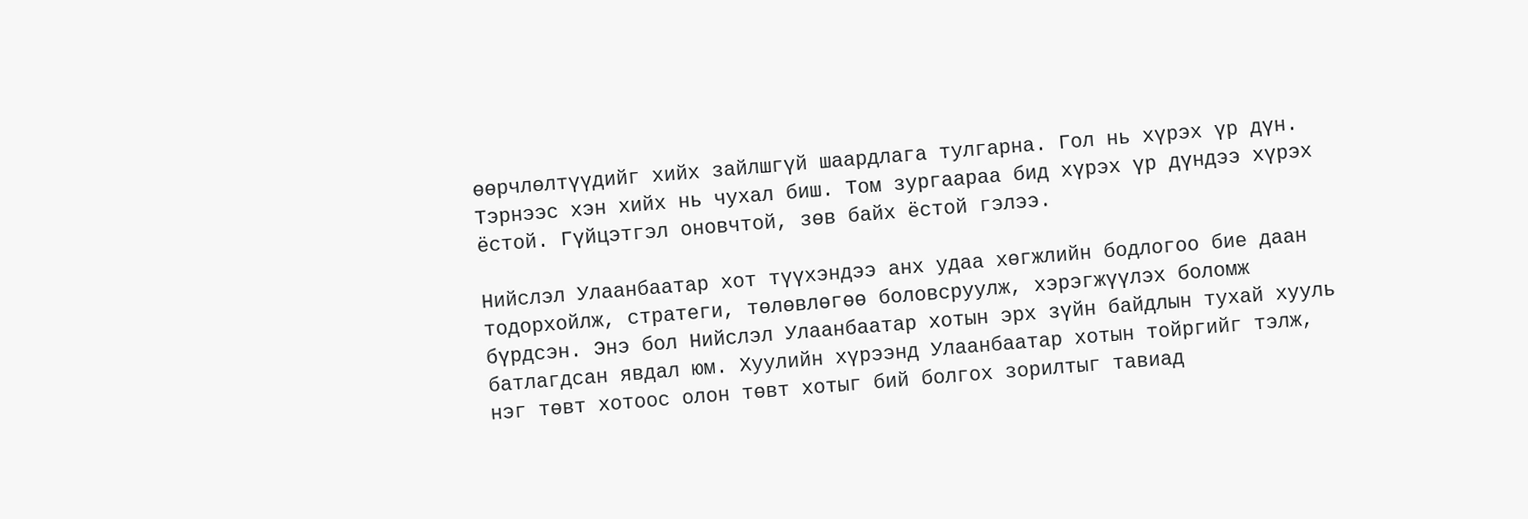өөрчлөлтүүдийг хийх зайлшгүй шаардлага тулгарна. Гол нь хүрэх үр дүн. Тэрнээс хэн хийх нь чухал биш. Том зургаараа бид хүрэх үр дүндээ хүрэх ёстой. Гүйцэтгэл оновчтой, зөв байх ёстой гэлээ.

Нийслэл Улаанбаатар хот түүхэндээ анх удаа хөгжлийн бодлогоо бие даан тодорхойлж, стратеги, төлөвлөгөө боловсруулж, хэрэгжүүлэх боломж бүрдсэн. Энэ бол Нийслэл Улаанбаатар хотын эрх зүйн байдлын тухай хууль батлагдсан явдал юм. Хуулийн хүрээнд Улаанбаатар хотын тойргийг тэлж, нэг төвт хотоос олон төвт хотыг бий болгох зорилтыг тавиад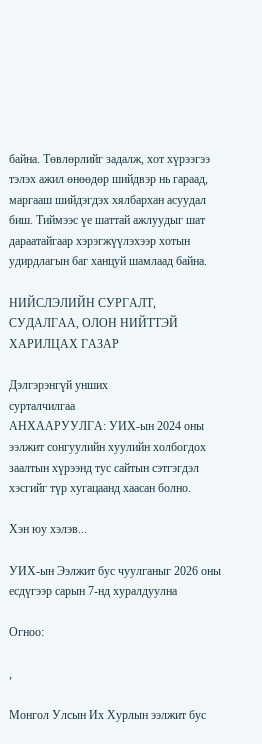байна. Төвлөрлийг задалж, хот хүрээгээ тэлэх ажил өнөөдөр шийдвэр нь гараад, маргааш шийдэгдэх хялбархан асуудал биш. Тиймээс үе шаттай ажлуудыг шат дараатайгаар хэрэгжүүлэхээр хотын удирдлагын баг ханцуй шамлаад байна.

НИЙСЛЭЛИЙН СУРГАЛТ, СУДАЛГАА, ОЛОН НИЙТТЭЙ ХАРИЛЦАХ ГАЗАР

Дэлгэрэнгүй унших
сурталчилгаа
АНХААРУУЛГА: УИХ-ын 2024 оны ээлжит сонгуулийн хуулийн холбогдох заалтын хүрээнд тус сайтын сэтгэгдэл хэсгийг түр хугацаанд хаасан болно.

Хэн юу хэлэв...

УИХ-ын Ээлжит бус чуулганыг 2026 оны есдүгээр сарын 7-нд хуралдуулна

Огноо:

,

Монгол Улсын Их Хурлын ээлжит бус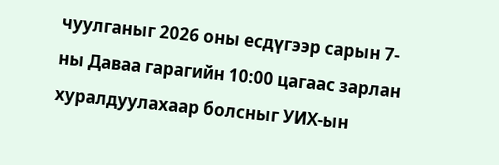чуулганыг 2026 оны есдүгээр сарын 7-ны Даваа гарагийн 10:00 цагаас зарлан хуралдуулахаар болсныг УИХ-ын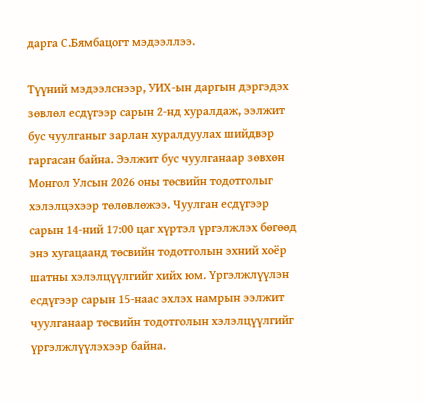дарга С.Бямбацогт мэдээллээ.

Түүний мэдээлснээр, УИХ-ын даргын дэргэдэх зөвлөл есдүгээр сарын 2-нд хуралдаж, ээлжит бус чуулганыг зарлан хуралдуулах шийдвэр гаргасан байна. Ээлжит бус чуулганаар зөвхөн Монгол Улсын 2026 оны төсвийн тодотголыг хэлэлцэхээр төлөвлөжээ. Чуулган есдүгээр сарын 14-ний 17:00 цаг хүртэл үргэлжлэх бөгөөд энэ хугацаанд төсвийн тодотголын эхний хоёр шатны хэлэлцүүлгийг хийх юм. Үргэлжлүүлэн есдүгээр сарын 15-наас эхлэх намрын ээлжит чуулганаар төсвийн тодотголын хэлэлцүүлгийг үргэлжлүүлэхээр байна.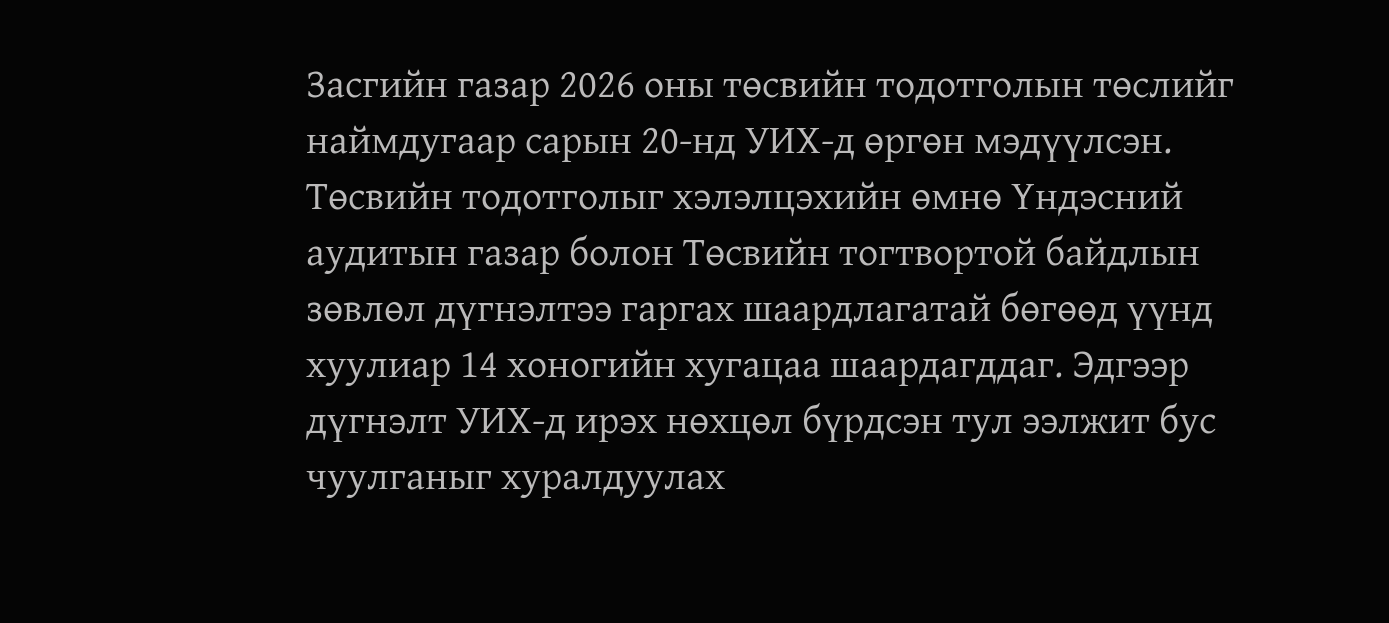Засгийн газар 2026 оны төсвийн тодотголын төслийг наймдугаар сарын 20-нд УИХ-д өргөн мэдүүлсэн. Төсвийн тодотголыг хэлэлцэхийн өмнө Үндэсний аудитын газар болон Төсвийн тогтвортой байдлын зөвлөл дүгнэлтээ гаргах шаардлагатай бөгөөд үүнд хуулиар 14 хоногийн хугацаа шаардагддаг. Эдгээр дүгнэлт УИХ-д ирэх нөхцөл бүрдсэн тул ээлжит бус чуулганыг хуралдуулах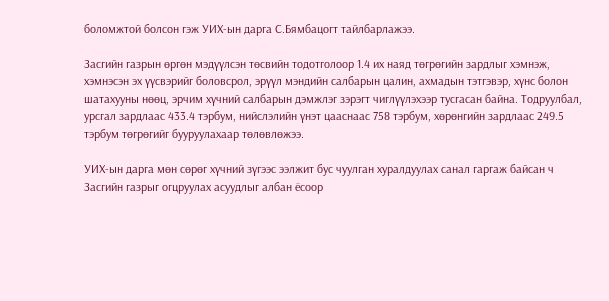боломжтой болсон гэж УИХ-ын дарга С.Бямбацогт тайлбарлажээ.

Засгийн газрын өргөн мэдүүлсэн төсвийн тодотголоор 1.4 их наяд төгрөгийн зардлыг хэмнэж, хэмнэсэн эх үүсвэрийг боловсрол, эрүүл мэндийн салбарын цалин, ахмадын тэтгэвэр, хүнс болон шатахууны нөөц, эрчим хүчний салбарын дэмжлэг зэрэгт чиглүүлэхээр тусгасан байна. Тодруулбал, урсгал зардлаас 433.4 тэрбум, нийслэлийн үнэт цааснаас 758 тэрбум, хөрөнгийн зардлаас 249.5 тэрбум төгрөгийг бууруулахаар төлөвлөжээ.

УИХ-ын дарга мөн сөрөг хүчний зүгээс ээлжит бус чуулган хуралдуулах санал гаргаж байсан ч Засгийн газрыг огцруулах асуудлыг албан ёсоор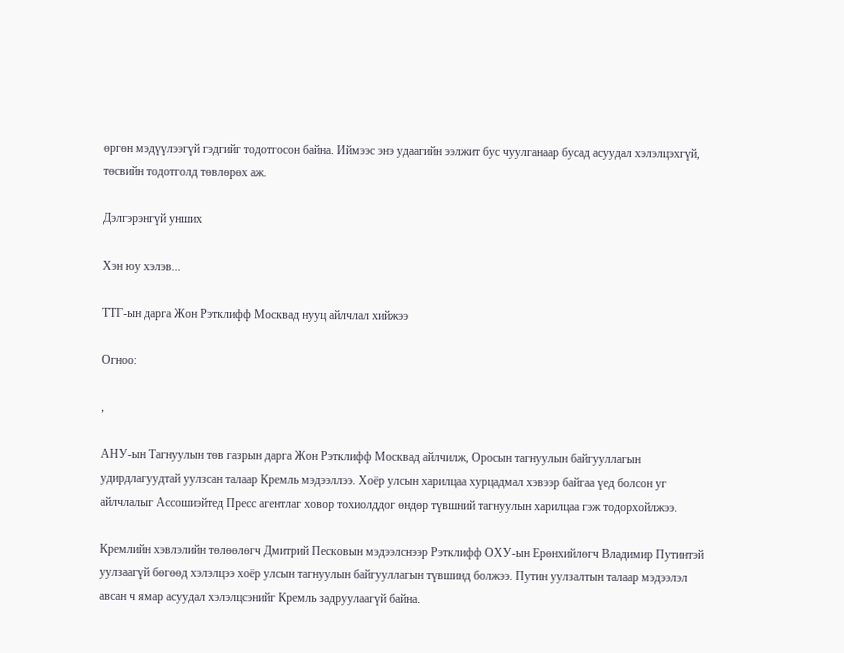өргөн мэдүүлээгүй гэдгийг тодотгосон байна. Иймээс энэ удаагийн ээлжит бус чуулганаар бусад асуудал хэлэлцэхгүй, төсвийн тодотголд төвлөрөх аж.

Дэлгэрэнгүй унших

Хэн юу хэлэв...

ТТГ-ын дарга Жон Рэтклифф Москвад нууц айлчлал хийжээ

Огноо:

,

АНУ-ын Тагнуулын төв газрын дарга Жон Рэтклифф Москвад айлчилж, Оросын тагнуулын байгууллагын удирдлагуудтай уулзсан талаар Кремль мэдээллээ. Хоёр улсын харилцаа хурцадмал хэвээр байгаа үед болсон уг айлчлалыг Ассошиэйтед Пресс агентлаг ховор тохиолддог өндөр түвшний тагнуулын харилцаа гэж тодорхойлжээ.

Кремлийн хэвлэлийн төлөөлөгч Дмитрий Песковын мэдээлснээр Рэтклифф ОХУ-ын Ерөнхийлөгч Владимир Путинтэй уулзаагүй бөгөөд хэлэлцээ хоёр улсын тагнуулын байгууллагын түвшинд болжээ. Путин уулзалтын талаар мэдээлэл авсан ч ямар асуудал хэлэлцсэнийг Кремль задруулаагүй байна.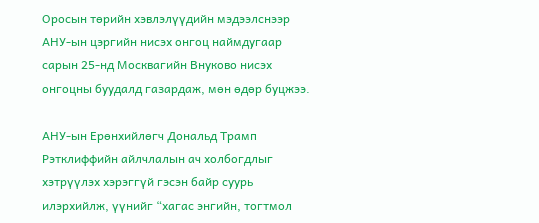Оросын төрийн хэвлэлүүдийн мэдээлснээр АНУ-ын цэргийн нисэх онгоц наймдугаар сарын 25-нд Москвагийн Внуково нисэх онгоцны буудалд газардаж, мөн өдөр буцжээ.

АНУ-ын Ерөнхийлөгч Дональд Трамп Рэтклиффийн айлчлалын ач холбогдлыг хэтрүүлэх хэрэггүй гэсэн байр суурь илэрхийлж, үүнийг “хагас энгийн, тогтмол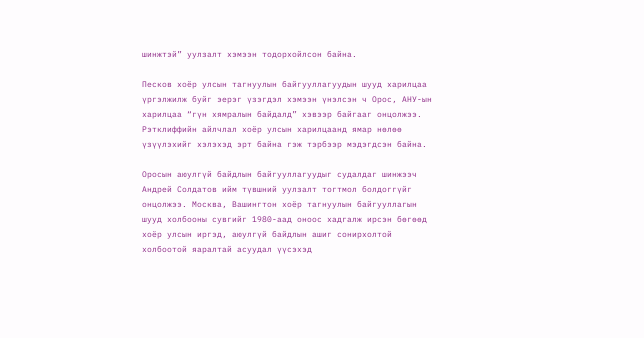шинжтэй” уулзалт хэмээн тодорхойлсон байна.

Песков хоёр улсын тагнуулын байгууллагуудын шууд харилцаа үргэлжилж буйг эерэг үзэгдэл хэмээн үнэлсэн ч Орос, АНУ-ын харилцаа “гүн хямралын байдалд” хэвээр байгааг онцолжээ. Рэтклиффийн айлчлал хоёр улсын харилцаанд ямар нөлөө үзүүлэхийг хэлэхэд эрт байна гэж тэрбээр мэдэгдсэн байна.

Оросын аюулгүй байдлын байгууллагуудыг судалдаг шинжээч Андрей Солдатов ийм түвшний уулзалт тогтмол болдоггүйг онцолжээ. Москва, Вашингтон хоёр тагнуулын байгууллагын шууд холбооны сувгийг 1980-аад оноос хадгалж ирсэн бөгөөд хоёр улсын иргэд, аюулгүй байдлын ашиг сонирхолтой холбоотой яаралтай асуудал үүсэхэд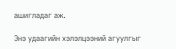ашигладаг аж.

Энэ удаагийн хэлэлцээний агуулгыг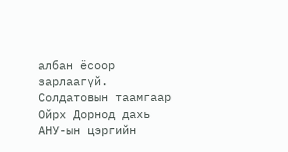албан ёсоор зарлаагүй. Солдатовын таамгаар Ойрх Дорнод дахь АНУ-ын цэргийн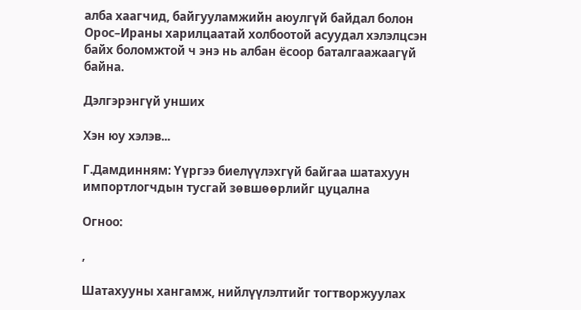алба хаагчид, байгууламжийн аюулгүй байдал болон Орос–Ираны харилцаатай холбоотой асуудал хэлэлцсэн байх боломжтой ч энэ нь албан ёсоор баталгаажаагүй байна.

Дэлгэрэнгүй унших

Хэн юу хэлэв...

Г.Дамдинням: Үүргээ биелүүлэхгүй байгаа шатахуун импортлогчдын тусгай зөвшөөрлийг цуцална

Огноо:

,

Шатахууны хангамж, нийлүүлэлтийг тогтворжуулах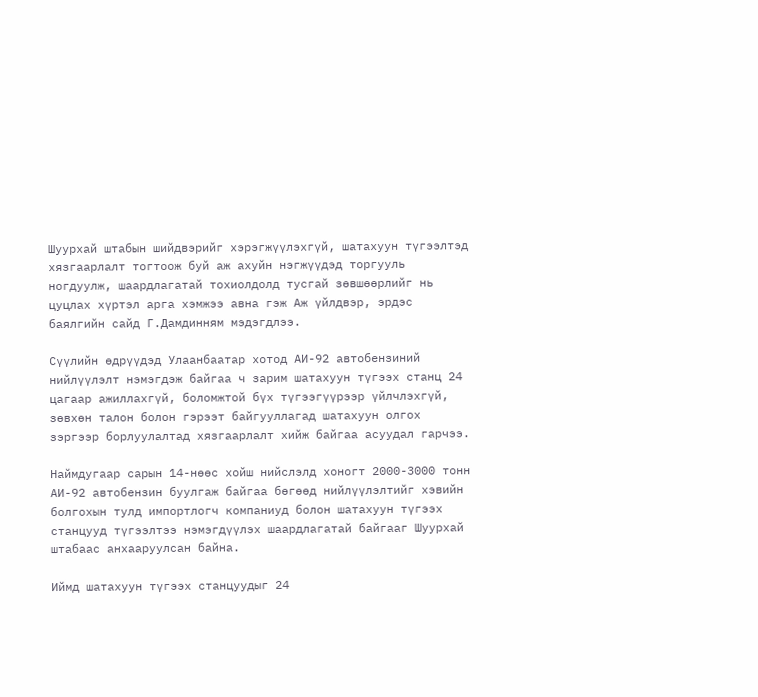Шуурхай штабын шийдвэрийг хэрэгжүүлэхгүй, шатахуун түгээлтэд хязгаарлалт тогтоож буй аж ахуйн нэгжүүдэд торгууль ногдуулж, шаардлагатай тохиолдолд тусгай зөвшөөрлийг нь цуцлах хүртэл арга хэмжээ авна гэж Аж үйлдвэр, эрдэс баялгийн сайд Г.Дамдинням мэдэгдлээ.

Сүүлийн өдрүүдэд Улаанбаатар хотод АИ-92 автобензиний нийлүүлэлт нэмэгдэж байгаа ч зарим шатахуун түгээх станц 24 цагаар ажиллахгүй, боломжтой бүх түгээгүүрээр үйлчлэхгүй, зөвхөн талон болон гэрээт байгууллагад шатахуун олгох зэргээр борлуулалтад хязгаарлалт хийж байгаа асуудал гарчээ.

Наймдугаар сарын 14-нөөс хойш нийслэлд хоногт 2000-3000 тонн АИ-92 автобензин буулгаж байгаа бөгөөд нийлүүлэлтийг хэвийн болгохын тулд импортлогч компаниуд болон шатахуун түгээх станцууд түгээлтээ нэмэгдүүлэх шаардлагатай байгааг Шуурхай штабаас анхааруулсан байна.

Иймд шатахуун түгээх станцуудыг 24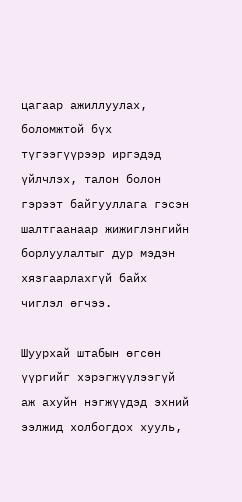цагаар ажиллуулах, боломжтой бүх түгээгүүрээр иргэдэд үйлчлэх, талон болон гэрээт байгууллага гэсэн шалтгаанаар жижиглэнгийн борлуулалтыг дур мэдэн хязгаарлахгүй байх чиглэл өгчээ.

Шуурхай штабын өгсөн үүргийг хэрэгжүүлээгүй аж ахуйн нэгжүүдэд эхний ээлжид холбогдох хууль,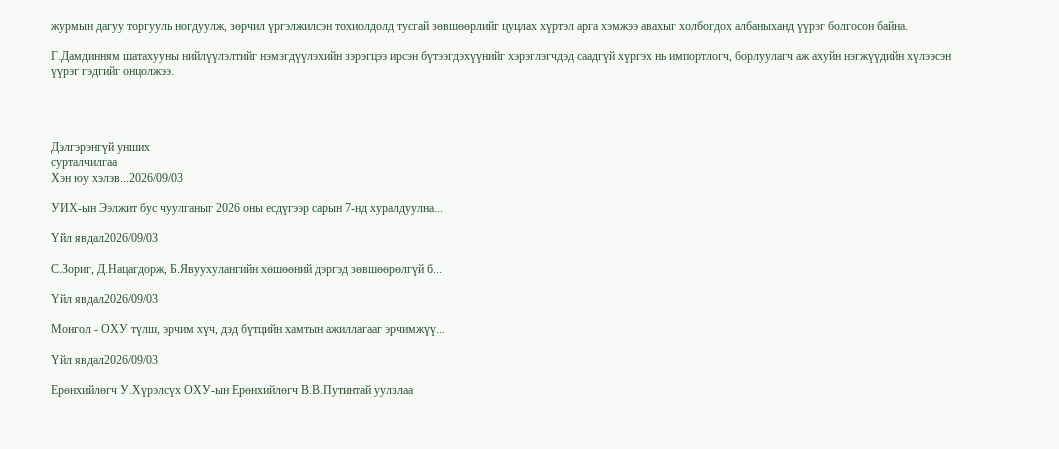журмын дагуу торгууль ногдуулж, зөрчил үргэлжилсэн тохиолдолд тусгай зөвшөөрлийг цуцлах хүртэл арга хэмжээ авахыг холбогдох албаныханд үүрэг болгосон байна.

Г.Дамдинням шатахууны нийлүүлэлтийг нэмэгдүүлэхийн зэрэгцээ ирсэн бүтээгдэхүүнийг хэрэглэгчдэд саадгүй хүргэх нь импортлогч, борлуулагч аж ахуйн нэгжүүдийн хүлээсэн үүрэг гэдгийг онцолжээ.




Дэлгэрэнгүй унших
сурталчилгаа
Хэн юу хэлэв...2026/09/03

УИХ-ын Ээлжит бус чуулганыг 2026 оны есдүгээр сарын 7-нд хуралдуулна...

Үйл явдал2026/09/03

С.Зориг, Д.Нацагдорж, Б.Явуухулангийн хөшөөний дэргэд зөвшөөрөлгүй б...

Үйл явдал2026/09/03

Монгол - ОХУ түлш, эрчим хүч, дэд бүтцийн хамтын ажиллагааг эрчимжүү...

Үйл явдал2026/09/03

Ерөнхийлөгч У.Хүрэлсүх ОХУ-ын Ерөнхийлөгч В.В.Путинтай уулзлаа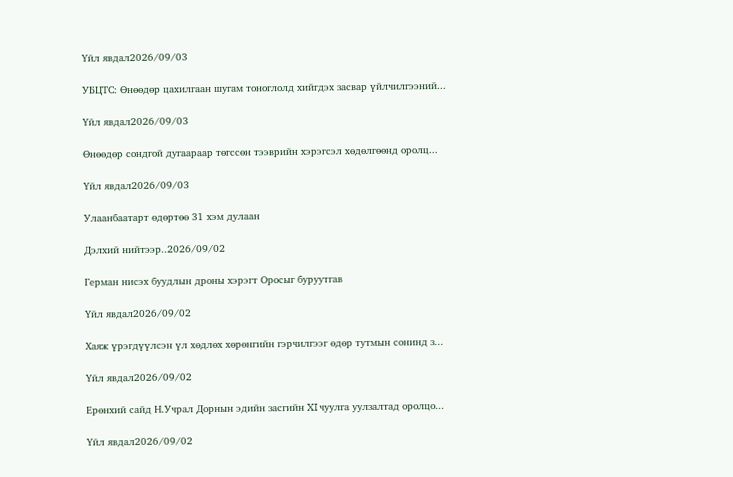Үйл явдал2026/09/03

УБЦТС: Өнөөдөр цахилгаан шугам тоноглолд хийгдэх засвар үйлчилгээний...

Үйл явдал2026/09/03

Өнөөдөр сондгой дугаараар төгссөн тээврийн хэрэгсэл хөдөлгөөнд оролц...

Үйл явдал2026/09/03

Улаанбаатарт өдөртөө 31 хэм дулаан

Дэлхий нийтээр..2026/09/02

Герман нисэх буудлын дроны хэрэгт Оросыг буруутгав

Үйл явдал2026/09/02

Хаяж үрэгдүүлсэн үл хөдлөх хөрөнгийн гэрчилгээг өдөр тутмын сонинд з...

Үйл явдал2026/09/02

Ерөнхий сайд Н.Учрал Дорнын эдийн засгийн XI чуулга уулзалтад оролцо...

Үйл явдал2026/09/02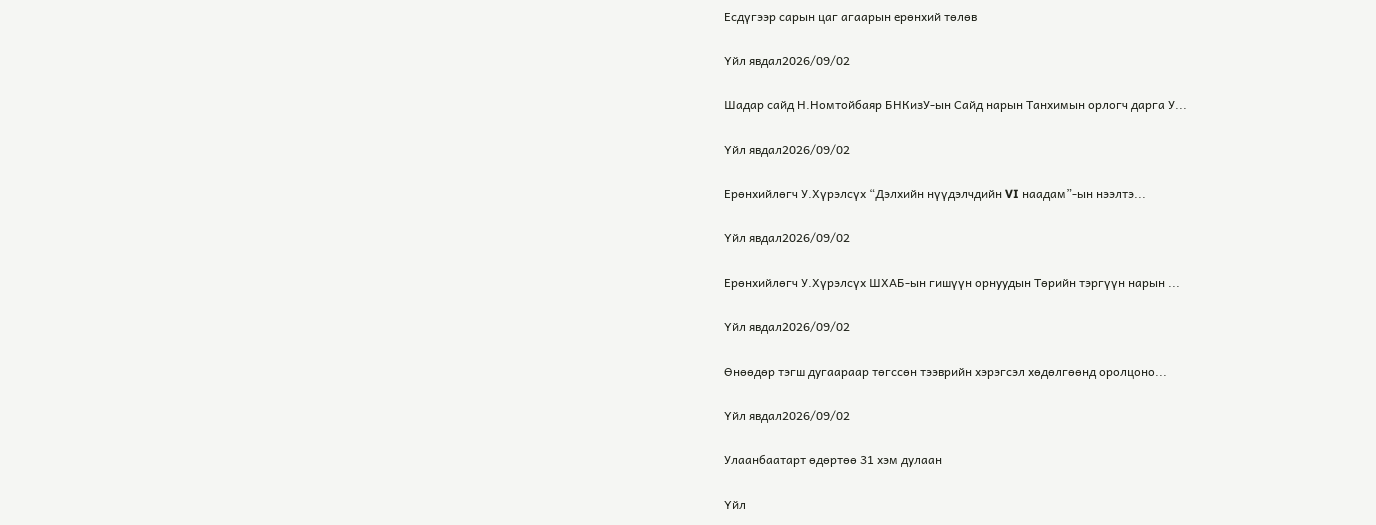Есдүгээр сарын цаг агаарын ерөнхий төлөв

Үйл явдал2026/09/02

Шадар сайд Н.Номтойбаяр БНКизУ-ын Сайд нарын Танхимын орлогч дарга У...

Үйл явдал2026/09/02

Ерөнхийлөгч У.Хүрэлсүх “Дэлхийн нүүдэлчдийн VI наадам”-ын нээлтэ...

Үйл явдал2026/09/02

Ерөнхийлөгч У.Хүрэлсүх ШХАБ-ын гишүүн орнуудын Төрийн тэргүүн нарын ...

Үйл явдал2026/09/02

Өнөөдөр тэгш дугаараар төгссөн тээврийн хэрэгсэл хөдөлгөөнд оролцоно...

Үйл явдал2026/09/02

Улаанбаатарт өдөртөө 31 хэм дулаан

Үйл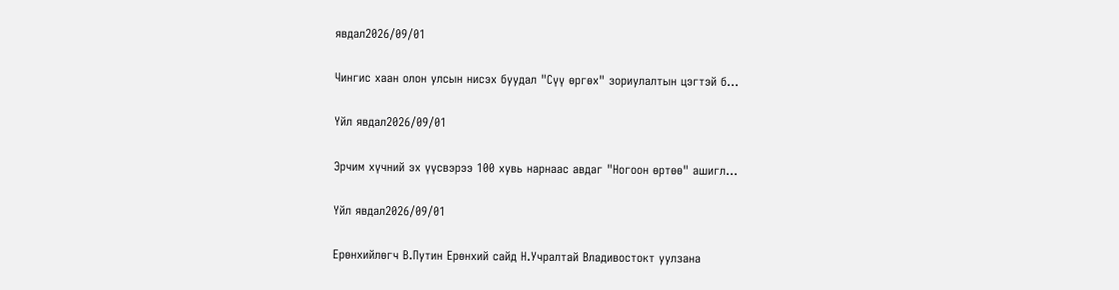явдал2026/09/01

Чингис хаан олон улсын нисэх буудал "Сүү өргөх" зориулалтын цэгтэй б...

Үйл явдал2026/09/01

Эрчим хүчний эх үүсвэрээ 100 хувь нарнаас авдаг "Ногоон өртөө" ашигл...

Үйл явдал2026/09/01

Ерөнхийлөгч В.Путин Ерөнхий сайд Н.Учралтай Владивостокт уулзана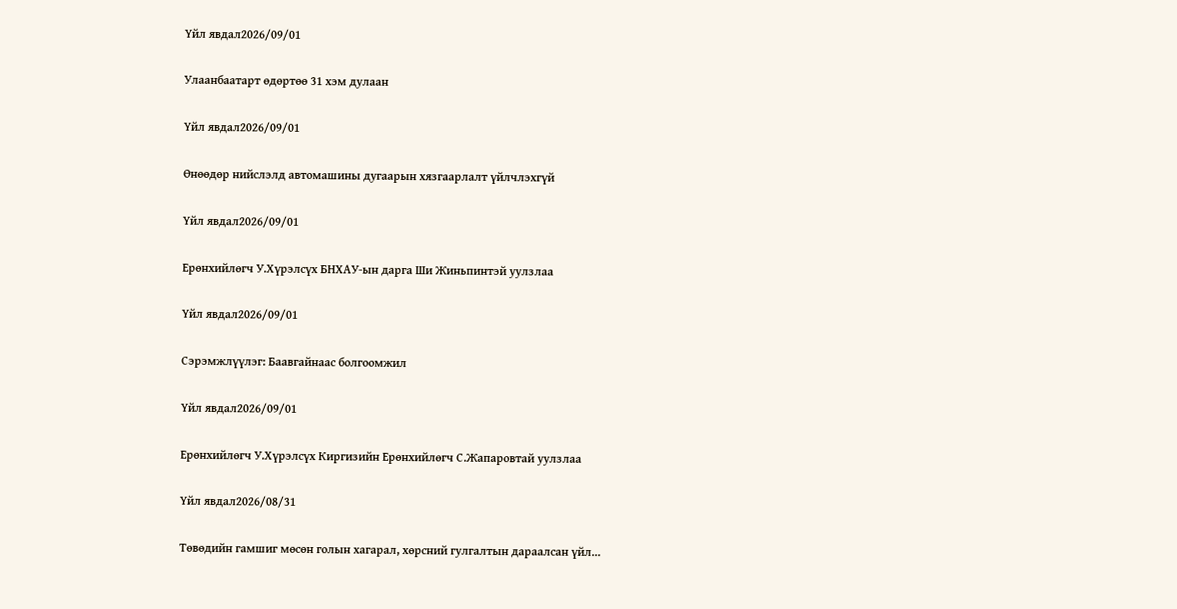Үйл явдал2026/09/01

Улаанбаатарт өдөртөө 31 хэм дулаан

Үйл явдал2026/09/01

Өнөөдөр нийслэлд автомашины дугаарын хязгаарлалт үйлчлэхгүй

Үйл явдал2026/09/01

Ерөнхийлөгч У.Хүрэлсүх БНХАУ-ын дарга Ши Жиньпинтэй уулзлаа

Үйл явдал2026/09/01

Сэрэмжлүүлэг: Баавгайнаас болгоомжил

Үйл явдал2026/09/01

Ерөнхийлөгч У.Хүрэлсүх Киргизийн Ерөнхийлөгч С.Жапаровтай уулзлаа

Үйл явдал2026/08/31

Төвөдийн гамшиг мөсөн голын хагарал, хөрсний гулгалтын дараалсан үйл...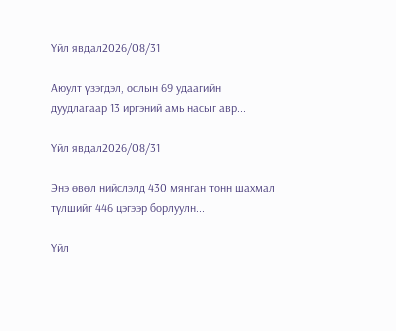Үйл явдал2026/08/31

Аюулт үзэгдэл, ослын 69 удаагийн дуудлагаар 13 иргэний амь насыг авр...

Үйл явдал2026/08/31

Энэ өвөл нийслэлд 430 мянган тонн шахмал түлшийг 446 цэгээр борлуулн...

Үйл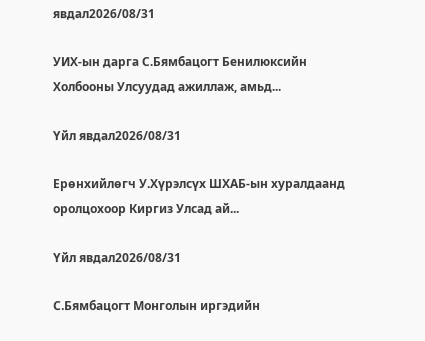явдал2026/08/31

УИХ-ын дарга С.Бямбацогт Бенилюксийн Холбооны Улсуудад ажиллаж, амьд...

Үйл явдал2026/08/31

Ерөнхийлөгч У.Хүрэлсүх ШХАБ-ын хуралдаанд оролцохоор Киргиз Улсад ай...

Үйл явдал2026/08/31

С.Бямбацогт Монголын иргэдийн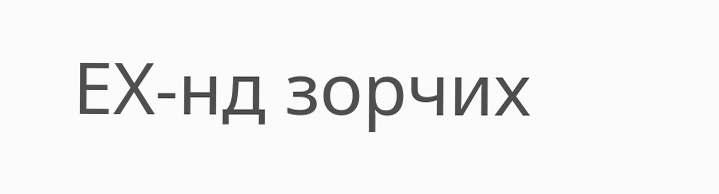ЕХ-нд зорчих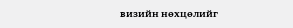визийн нөхцөлийг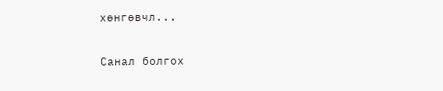хөнгөвчл...

Санал болгох